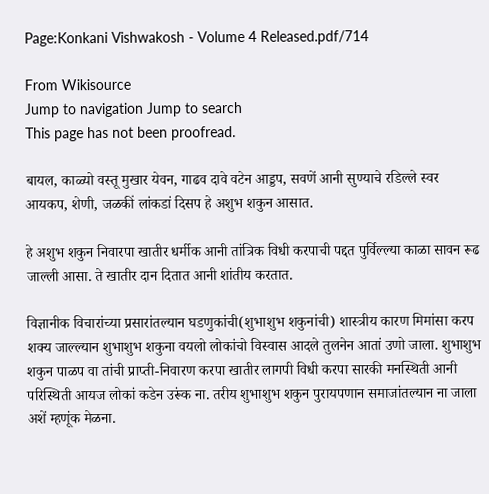Page:Konkani Vishwakosh - Volume 4 Released.pdf/714

From Wikisource
Jump to navigation Jump to search
This page has not been proofread.

बायल, काळ्यो वस्तू मुखार येवन, गाढव दावे वटेन आड्डप, सवणें आनी सुण्याचे रडिल्ले स्वर आयकप, शेणी, जळकीं लांकडां दिसप हे अशुभ शकुन आसात.

हे अशुभ शकुन निवारपा खातीर धर्मीक आनी तांत्रिक विधी करपाची पद्दत पुर्विल्ल्या काळा सावन रूढ जाल्ली आसा. ते खातीर दान दितात आनी शांतीय करतात.

विज्ञानीक विचारांच्या प्रसारांतल्यान घडणुकांची(शुभाशुभ शकुनांची) शास्त्रीय कारण मिमांसा करप शक्य जाल्ल्यान शुभाशुभ शकुना वयलो लोकांचो विस्वास आदले तुलनेन आतां उणो जाला. शुभाशुभ शकुन पाळप वा तांची प्राप्ती-निवारण करपा खातीर लागपी विधी करपा सारकी मनस्थिती आनी परिस्थिती आयज लोकां कडेन उरूंक ना. तरीय शुभाशुभ शकुन पुरायपणान समाजांतल्यान ना जाला अशें म्हणूंक मेळना.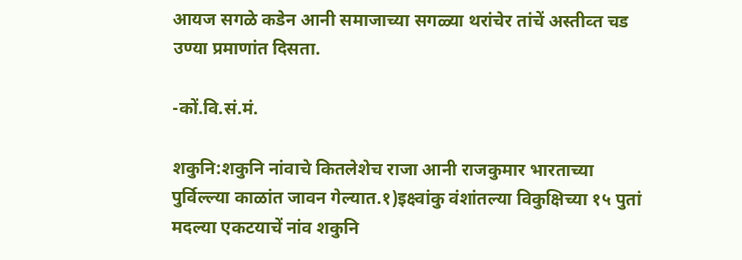आयज सगळे कडेन आनी समाजाच्या सगळ्या थरांचेर तांचें अस्तीव्त चड उण्या प्रमाणांत दिसता.

-कों.वि.सं.मं.

शकुनि:शकुनि नांवाचे कितलेशेच राजा आनी राजकुमार भारताच्या पुर्विल्ल्या काळांत जावन गेल्यात.१)इक्ष्वांकु वंशांतल्या विकुक्षिच्या १५ पुतां मदल्या एकटयाचें नांव शकुनि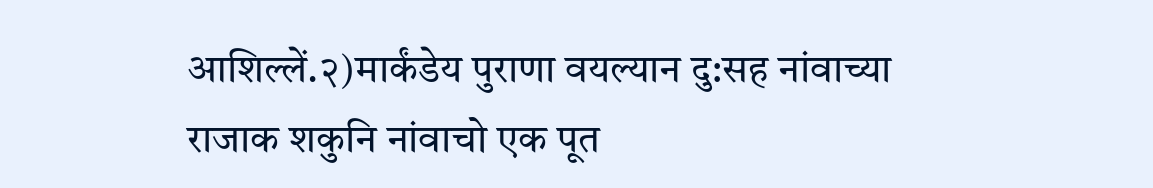आशिल्लें.२)मार्कंडेय पुराणा वयल्यान दु:सह नांवाच्या राजाक शकुनि नांवाचो एक पूत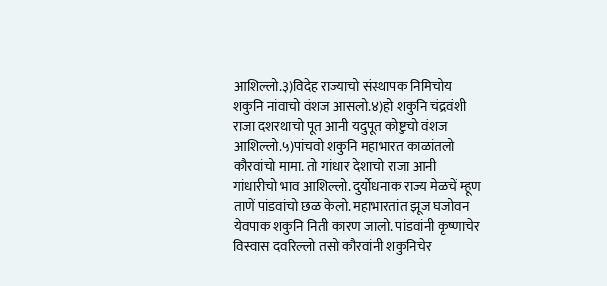आशिल्लो.३)विदेह राज्याचो संस्थापक निमिचोय शकुनि नांवाचो वंशज आसलो.४)हो शकुनि चंद्रवंशी राजा दशरथाचो पूत आनी यदुपूत कोष्टुचो वंशज आशिल्लो.५)पांचवो शकुनि महाभारत काळांतलो कौरवांचो मामा. तो गांधार देशाचो राजा आनी गांधारीचो भाव आशिल्लो. दुर्योधनाक राज्य मेळचें म्हूण ताणें पांडवांचो छळ केलो. महाभारतांत झूज घजोवन येवपाक शकुनि निती कारण जालो. पांडवांनी कृष्णाचेर विस्वास दवरिल्लो तसो कौरवांनी शकुनिचेर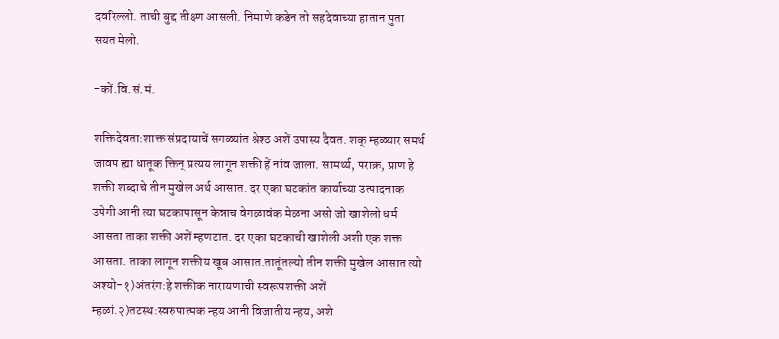दवरिल्लो. ताची बुद्द तीक्ष्ण आसली. निमाणे कडेन तो सहदेवाच्या हातान पुता सयत मेलो.

-कों.वि.सं.मं.

शक्तिदेवता:शाक्त संप्रदायाचें सगळ्यांत श्रेश्ठ अशें उपास्य दैवत. शक् म्हळ्यार समर्थ जावप ह्या धातूक क्तिन् प्रत्यय लागून शक्ती हें नांव जाला. सामर्थ्य, पराक्र, प्राण हे शक्ती शब्दाचे तीन मुखेल अर्थ आसात. दर एका घटकांत कार्याच्या उत्पादनाक उपेगी आनी त्या घटकापासून केन्नाच वेगळावंक मेळना असो जो खाशेलो धर्म आसता ताका शक्ती अशें म्हणटात. दर एका घटकाची खाशेली अशी एक शक्त आसता. ताका लागून शक्तीय खूब आसात.तातूंतल्यो तीन शक्ती मुखेल आसात त्यो अश्यो-१)अंतरंग:हे शक्तीक नारायणाची स्वरूपशक्ती अशें म्हळां.२)तटस्थ:स्वरुपात्मक न्हय आनी विजातीय न्हय, अशे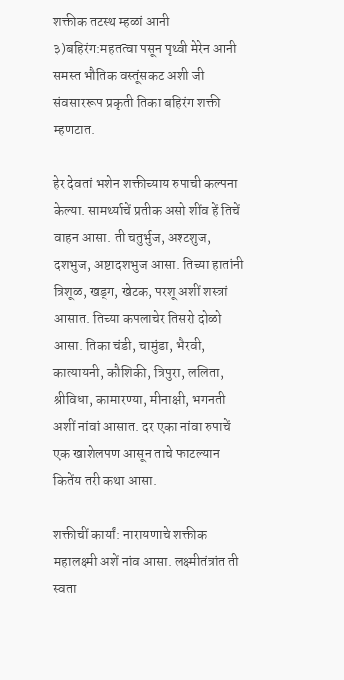शक्तीक तटस्थ म्हळां आनी ३)बहिरंग:महतत्वा पसून पृथ्वी मेरेन आनी समस्त भौतिक वस्तूंसकट अशी जी संवसाररूप प्रकृती तिका बहिरंग शक्ती म्हणटात.

हेर देवतां भशेन शक्तीच्याय रुपाची कल्पना केल्या. सामर्थ्याचें प्रतीक असो शींव हें तिचें वाहन आसा. ती चतुर्भुज, अश्टशुज, दशभुज, अष्टादशभुज आसा. तिच्या हातांनी त्रिशूळ, खड्ग, खेटक, परशू अशीं शस्त्रां आसात. तिच्या कपलाचेर तिसरो दोळो आसा. तिका चंडी, चामुंडा, भैरवी, कात्यायनी, कौशिकी, त्रिपुरा, ललिता, श्रीविधा, कामारण्या, मीनाक्षी, भगनती अशीं नांवां आसात. दर एका नांवा रुपाचें एक खाशेलपण आसून ताचे फाटल्यान कितेंय तरी कथा आसा.

शक्तीचीं कार्यां: नारायणाचे शक्तीक महालक्ष्मी अशें नांव आसा. लक्ष्मीतंत्रांत ती स्वता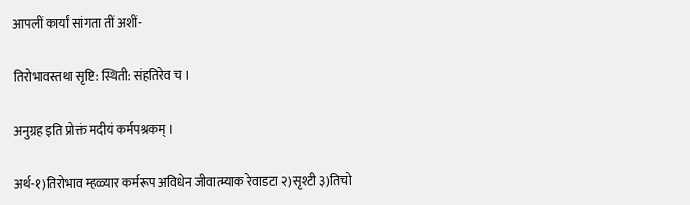आपलीं कार्यां सांगता तीं अशीं-

तिरोभावस्तथा सृष्टि: स्थिती: संहतिरेव च ।

अनुग्रह इति प्रोक्तं मदीयं कर्मपश्रकम् ।

अर्थ-१)तिरोभाव म्हळ्यार कर्मरूप अविधेन जीवात्म्याक रेवाडटा २)सृश्टी ३)तिचो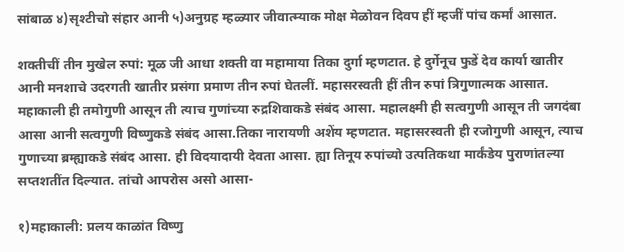सांबाळ ४)सृश्टीचो संहार आनी ५)अनुग्रह म्हळ्यार जीवात्म्याक मोक्ष मेळोवन दिवप हीं म्हजीं पांच कर्मां आसात.

शक्तीचीं तीन मुखेल रुपां: मूळ जी आधा शक्ती वा महामाया तिका दुर्गा म्हणटात. हे दुर्गेनूच फुडें देव कार्या खातीर आनी मनशाचे उदरगती खातीर प्रसंगा प्रमाण तीन रुपां घेतलीं. महासरस्वती हीं तीन रुपां त्रिगुणात्मक आसात. महाकाली ही तमोगुणी आसून ती त्याच गुणांच्या रुद्रशिवाकडे संबंद आसा. महालक्ष्मी ही सत्वगुणी आसून ती जगदंबा आसा आनी सत्वगुणी विष्णुकडे संबंद आसा.तिका नारायणी अशेंय म्हणटात. महासरस्वती ही रजोगुणी आसून, त्याच गुणाच्या ब्रम्ह्याकडे संबंद आसा. ही विदयादायी देवता आसा. ह्या तिनूय रुपांच्यो उत्पतिकथा मार्कंडेय पुराणांतल्या सप्तशतींत दिल्यात. तांचो आपरोस असो आसा-

१)महाकाली: प्रलय काळांत विष्णु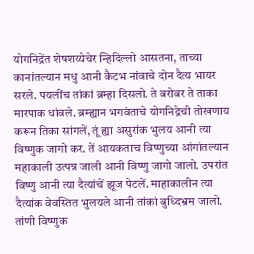योगनिद्रेंत शेषशय्येचेर न्हिदिल्लो आसतना, ताच्या कानांतल्यान मधु आनी कैटभ नांवाचे दोन दैत्य भायर सरले. पयलींच तांकां ब्रम्हा दिसलो. ते बरोबर ते ताका मारपाक धांवले. ब्रम्ह्यान भगवंताचे योगनिद्रेची तोखणाय करून तिका सांगलें, तूं ह्या असुरांक भुलय आनी त्या विष्णुक जागो कर. तें आयकताच विष्णुच्या आंगांतल्यान महाकाली उत्पन्न जाली आनी विष्णु जागो जालो. उपरांत विष्णु आनी त्या दैत्यांचें झूज पेटलें. माहाकालीन त्या दैत्यांक वेवस्तित भुलयले आनी तांकां बुध्दिभ्रम जालो. तांणी विष्णुक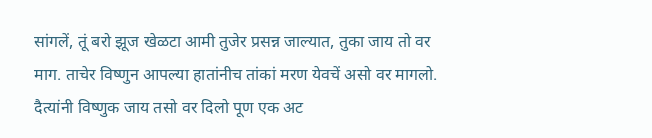सांगलें, तूं बरो झूज खेळटा आमी तुजेर प्रसन्न जाल्यात, तुका जाय तो वर माग. ताचेर विष्णुन आपल्या हातांनीच तांकां मरण येवचें असो वर मागलो. दैत्यांनी विष्णुक जाय तसो वर दिलो पूण एक अट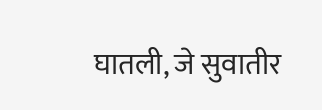घातली, जे सुवातीर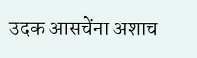उदक आसचेंना अशाच